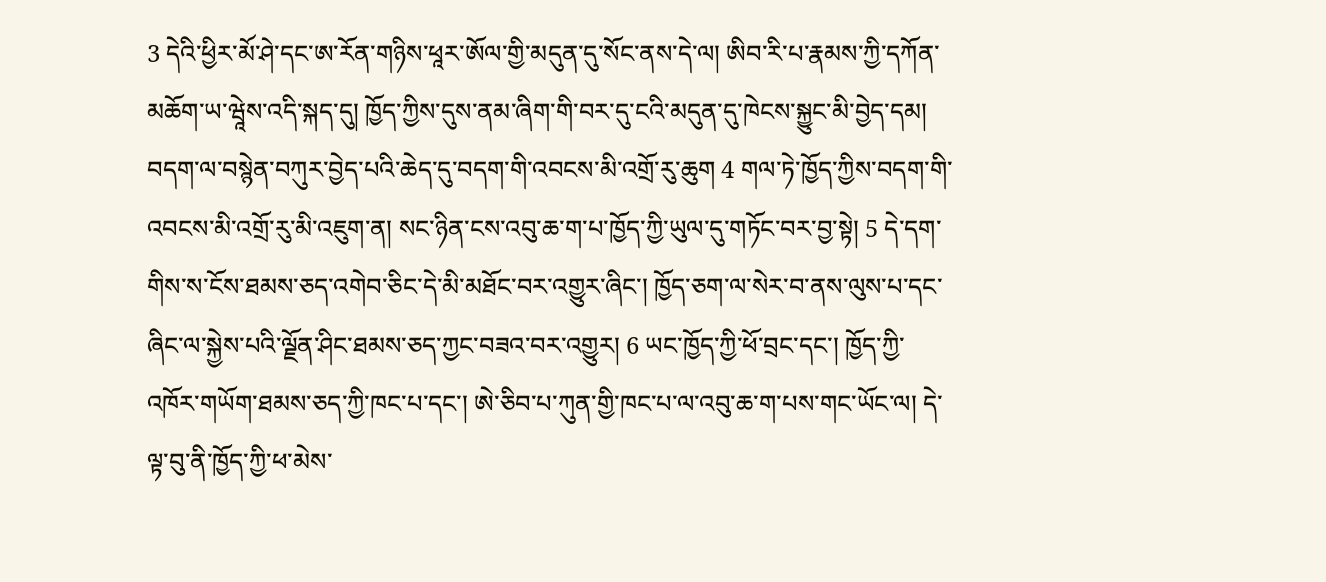3 དེའི་ཕྱིར་མོ་ཤེ་དང་ཨ་རོན་གཉིས་ཕཱར་ཨོལ་གྱི་མདུན་དུ་སོང་ནས་དེ་ལ། ཨིབ་རི་པ་རྣམས་ཀྱི་དཀོན་མཆོག་ཡ་ཝཱེས་འདི་སྐད་དུ། ཁྱོད་ཀྱིས་དུས་ནམ་ཞིག་གི་བར་དུ་ངའི་མདུན་དུ་ཁེངས་སྐྱུང་མི་བྱེད་དམ། བདག་ལ་བསྙེན་བཀུར་བྱེད་པའི་ཆེད་དུ་བདག་གི་འབངས་མི་འགྲོ་རུ་ཆུག 4 གལ་ཏེ་ཁྱོད་ཀྱིས་བདག་གི་འབངས་མི་འགྲོ་རུ་མི་འཇུག་ན། སང་ཉིན་ངས་འབུ་ཆ་ག་པ་ཁྱོད་ཀྱི་ཡུལ་དུ་གཏོང་བར་བྱ་སྟེ། 5 དེ་དག་གིས་ས་ངོས་ཐམས་ཅད་འགེབ་ཅིང་དེ་མི་མཐོང་བར་འགྱུར་ཞིང་། ཁྱོད་ཅག་ལ་སེར་བ་ནས་ལུས་པ་དང་ཞིང་ལ་སྐྱེས་པའི་ལྗོན་ཤིང་ཐམས་ཅད་ཀྱང་བཟའ་བར་འགྱུར། 6 ཡང་ཁྱོད་ཀྱི་ཕོ་བྲང་དང་། ཁྱོད་ཀྱི་འཁོར་གཡོག་ཐམས་ཅད་ཀྱི་ཁང་པ་དང་། ཨེ་ཅིབ་པ་ཀུན་གྱི་ཁང་པ་ལ་འབུ་ཆ་ག་པས་གང་ཡོང་ལ། དེ་ལྟ་བུ་ནི་ཁྱོད་ཀྱི་ཕ་མེས་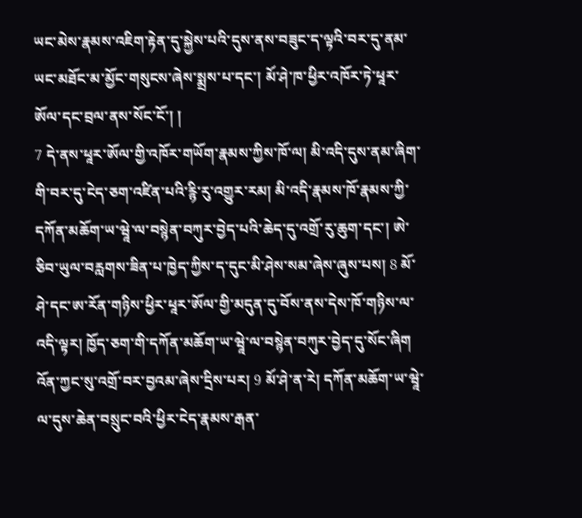ཡང་མེས་རྣམས་འཇིག་རྟེན་དུ་སྐྱེས་པའི་དུས་ནས་བཟུང་ད་ལྟའི་བར་དུ་ནམ་ཡང་མཐོང་མ་མྱོང་གསུངས་ཞེས་སྨྲས་པ་དང་། མོ་ཤེ་ཁ་ཕྱིར་འཁོར་ཏེ་ཕཱར་ཨོལ་དང་བྲལ་ནས་སོང་ངོ་། །
7 དེ་ནས་ཕཱར་ཨོལ་གྱི་འཁོར་གཡོག་རྣམས་ཀྱིས་ཁོ་ལ། མི་འདི་དུས་ནམ་ཞིག་གི་བར་དུ་ངེད་ཅག་འཛིན་པའི་རྙི་རུ་འགྱུར་རམ། མི་འདི་རྣམས་ཁོ་རྣམས་ཀྱི་དཀོན་མཆོག་ཡ་ཝཱེ་ལ་བསྙེན་བཀུར་བྱེད་པའི་ཆེད་དུ་འགྲོ་རུ་ཆུག་དང་། ཨེ་ཅིབ་ཡུལ་བརླགས་ཟིན་པ་ཁྱེད་ཀྱིས་ད་དུང་མི་ཤེས་སམ་ཞེས་ཞུས་པས། 8 མོ་ཤེ་དང་ཨ་རོན་གཉིས་ཕྱིར་ཕཱར་ཨོལ་གྱི་མདུན་དུ་བོས་ནས་དེས་ཁོ་གཉིས་ལ་འདི་ལྟར། ཁྱོད་ཅག་གི་དཀོན་མཆོག་ཡ་ཝཱེ་ལ་བསྙེན་བཀུར་བྱེད་དུ་སོང་ཞིག འོན་ཀྱང་སུ་འགྲོ་བར་བྱའམ་ཞེས་དྲིས་པར། 9 མོ་ཤེ་ན་རེ། དཀོན་མཆོག་ཡ་ཝཱེ་ལ་དུས་ཆེན་བསྲུང་བའི་ཕྱིར་ངེད་རྣམས་རྒན་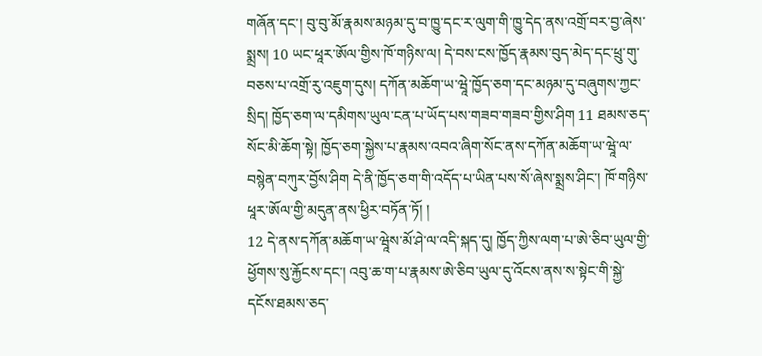གཞོན་དང་། བུ་བུ་མོ་རྣམས་མཉམ་དུ་བ་ཁྱུ་དང་ར་ལུག་གི་ཁྱུ་དེད་ནས་འགྲོ་བར་བྱ་ཞེས་སྨྲས། 10 ཡང་ཕཱར་ཨོལ་གྱིས་ཁོ་གཉིས་ལ། དེ་བས་ངས་ཁྱོད་རྣམས་བུད་མེད་དང་ཕྲུ་གུ་བཅས་པ་འགྲོ་རུ་འཇུག་དུས། དཀོན་མཆོག་ཡ་ཝཱེ་ཁྱོད་ཅག་དང་མཉམ་དུ་བཞུགས་ཀྱང་སྲིད། ཁྱོད་ཅག་ལ་དམིགས་ཡུལ་ངན་པ་ཡོད་པས་གཟབ་གཟབ་གྱིས་ཤིག 11 ཐམས་ཅད་སོང་མི་ཆོག་སྟེ། ཁྱོད་ཅག་སྐྱེས་པ་རྣམས་འབའ་ཞིག་སོང་ནས་དཀོན་མཆོག་ཡ་ཝཱེ་ལ་བསྙེན་བཀུར་བྱོས་ཤིག དེ་ནི་ཁྱོད་ཅག་གི་འདོད་པ་ཡིན་པས་སོ་ཞེས་སྨྲས་ཤིང་། ཁོ་གཉིས་ཕཱར་ཨོལ་གྱི་མདུན་ནས་ཕྱིར་བཏོན་ཏོ། །
12 དེ་ནས་དཀོན་མཆོག་ཡ་ཝཱེས་མོ་ཤེ་ལ་འདི་སྐད་དུ། ཁྱོད་ཀྱིས་ལག་པ་ཨེ་ཅིབ་ཡུལ་གྱི་ཕྱོགས་སུ་རྐྱོངས་དང་། འབུ་ཆ་ག་པ་རྣམས་ཨེ་ཅིབ་ཡུལ་དུ་འོངས་ནས་ས་སྟེང་གི་སྐྱེ་དངོས་ཐམས་ཅད་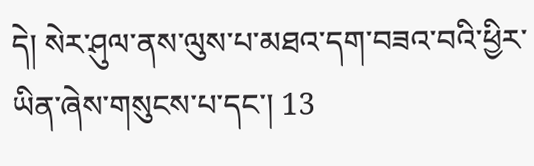དེ། སེར་ཤུལ་ནས་ལུས་པ་མཐའ་དག་བཟའ་བའི་ཕྱིར་ཡིན་ཞེས་གསུངས་པ་དང་། 13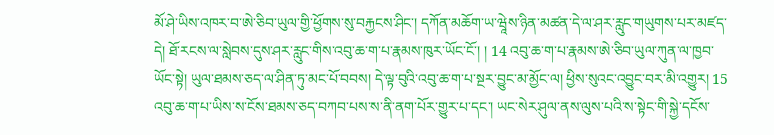མོ་ཤེ་ཡིས་འཁར་བ་ཨེ་ཅིབ་ཡུལ་གྱི་ཕྱོགས་སུ་བརྐྱངས་ཤིང་། དཀོན་མཆོག་ཡ་ཝཱེས་ཉིན་མཚན་དེ་ལ་ཤར་རླུང་གཡུགས་པར་མཛད་དེ། ཐོ་རངས་ལ་སླེབས་དུས་ཤར་རླུང་གིས་འབུ་ཆ་ག་པ་རྣམས་ཁུར་ཡོང་ངོ་། ། 14 འབུ་ཆ་ག་པ་རྣམས་ཨེ་ཅིབ་ཡུལ་ཀུན་ལ་ཁྱབ་ཡོང་སྟེ། ཡུལ་ཐམས་ཅད་ལ་ཤིན་ཏུ་མང་པོ་བབས། དེ་ལྟ་བུའི་འབུ་ཆ་ག་པ་སྔར་བྱུང་མ་མྱོང་ལ། ཕྱིས་སུའང་འབྱུང་བར་མི་འགྱུར། 15 འབུ་ཆ་ག་པ་ཡིས་ས་ངོས་ཐམས་ཅད་བཀབ་པས་ས་ནི་ནག་པོར་གྱུར་པ་དང་། ཡང་སེར་ཤུལ་ནས་ལུས་པའི་ས་སྟེང་གི་སྐྱེ་དངོས་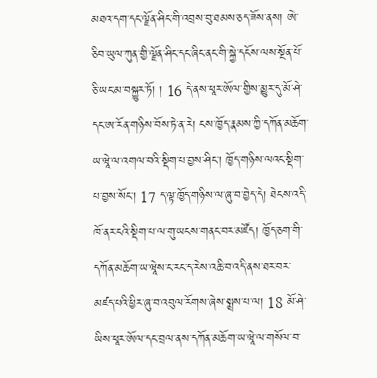མཐའ་དག་དང་ལྗོན་ཤིང་གི་འབྲས་བུ་ཐམས་ཅད་ཟོས་ནས། ཨེ་ཅིབ་ཡུལ་ཀུན་གྱི་ལྗོན་ཤིང་དང་ཞིང་ནང་གི་སྐྱེ་དངོས་ལས་སྔོན་པོ་ཅི་ཡང་མ་བསྐྱུར་ཏོ། ། 16 དེ་ནས་ཕཱར་ཨོལ་གྱིས་མྱུར་དུ་མོ་ཤེ་དང་ཨ་རོན་གཉིས་བོས་ཏེ་ན་རེ། ངས་ཁྱོད་རྣམས་ཀྱི་དཀོན་མཆོག་ཡ་ཝཱེ་ལ་འགལ་བའི་སྡིག་པ་བྱས་ཤིང་། ཁྱོད་གཉིས་ལའང་སྡིག་པ་བྱས་སོང་། 17 ད་ལྟ་ཁྱོད་གཉིས་ལ་ཞུ་བ་བྱེད་དེ། ཐེངས་འདི་ཁོ་ནར་ངའི་སྡིག་པ་ལ་གུ་ཡངས་གནང་བར་མཛོད། ཁྱོད་ཅག་གི་དཀོན་མཆོག་ཡ་ཝཱེས་ང་རང་ད་རེས་འཆི་བ་འདི་ནས་ཐར་བར་མཛད་པའི་ཕྱིར་ཞུ་བ་འབུལ་རོགས་ཞེས་སྨྲས་པ་ལ། 18 མོ་ཤེ་ཡིས་ཕཱར་ཨོལ་དང་བྲལ་ནས་དཀོན་མཆོག་ཡ་ཝཱེ་ལ་གསོལ་བ་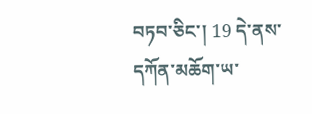བཏབ་ཅིང་། 19 དེ་ནས་དཀོན་མཆོག་ཡ་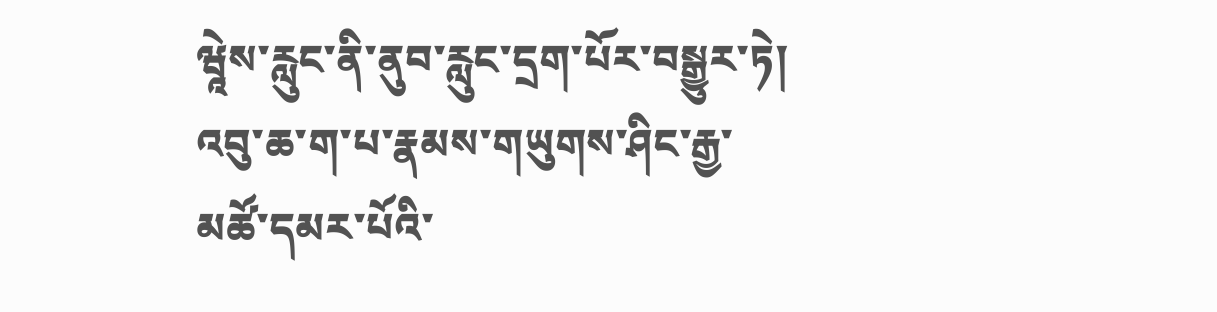ཝཱེས་རླུང་ནི་ནུབ་རླུང་དྲག་པོར་བསྒྱུར་ཏེ། འབུ་ཆ་ག་པ་རྣམས་གཡུགས་ཤིང་རྒྱ་མཚོ་དམར་པོའི་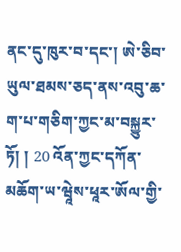ནང་དུ་ཁུར་བ་དང་། ཨེ་ཅིབ་ཡུལ་ཐམས་ཅད་ནས་འབུ་ཆ་ག་པ་གཅིག་ཀྱང་མ་བསྐྱུར་ཏོ། ། 20 འོན་ཀྱང་དཀོན་མཆོག་ཡ་ཝཱེས་ཕཱར་ཨོལ་གྱི་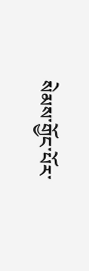སེམས་གྱོང་པོར་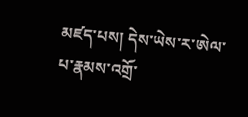མཛད་པས། དེས་ཡེས་ར་ཨེལ་པ་རྣམས་འགྲོ་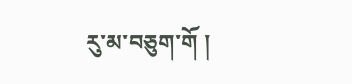རུ་མ་བཅུག་གོ །